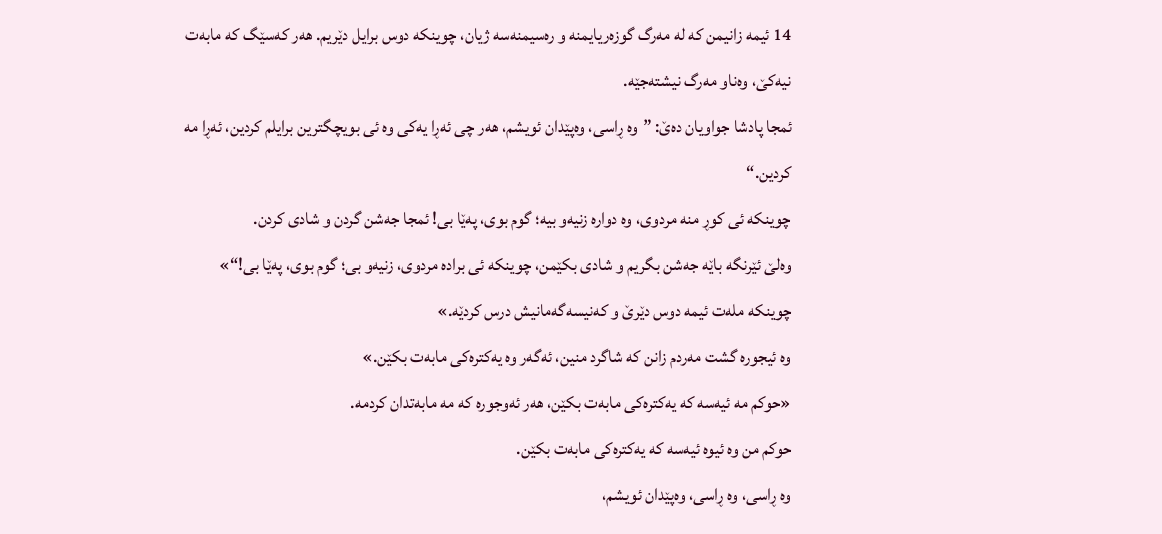14 ئیمه زانیمن که له مەرگ گوزەریایمنه و رەسیمنەسه ژیان، چوینکه دوس برایل دێریم. هەر کەسێگ که مابەت نیەکێ، وەناو مەرگ نیشتەجێه.
ئمجا پادشا جواویان دەێ: ”وه ڕاسی، وەپێدان ئویشم، هەر چی ئەڕا یەکی وه ئی بویچگترین برایلم کردین، ئەڕا مه کردین.“
چوینکه ئی کوڕ منه مردوی، وه دواره زنیەو بیه؛ گوم بوی، پەێا بی! ئمجا جەشن گردن و شادی کردن.
وەلێ ئێرنگه باێه جەشن بگریم و شادی بکێمن، چوینکه ئی براده مردوی، زنیەو بی؛ گوم بوی، پەێا بی!“»
چوینکه ملەت ئیمه دوس دێرێ و کەنیسەگەمانیش درس کردێه.»
وه ئیجوره گشت مەردم زانن که شاگرد منین، ئەگەر وه یەکترەکی مابەت بکێن.»
«حوکم مه ئیەسه که یەکترەکی مابەت بکێن، هەر ئەوجورە که مه مابەتدان کردمه.
حوکم من وه ئیوه ئیەسه که یەکترەکی مابەت بکێن.
وه ڕاسی، وه ڕاسی، وەپێدان ئویشم،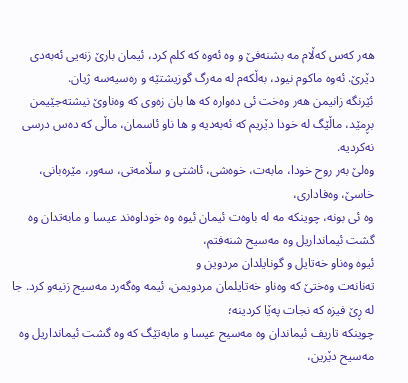هەر کەس کەڵام مه بشنەفێ و وه ئەوه که کلم کرد، ئیمان بارێ زنەیی ئەبەدی دێرێ. ئەوه ماکوم نیود، بەڵکەم له مەرگ گوزیشتێه و رەسیەسه ژیان.
ئێرنگه زانیمن هەر وەخت ئی دەواره که ها بان زەوی که وەناوێ نیشتەجێیمن بڕمێد، ماڵێگ له خودا دێریم که ئەبەدیه و ها ناو ئاسمان، ماڵی که دەس درسی نەکردیه.
وەلێ بەر روح خودا، مابەت، خوەشی، ئاشتی و سڵامەتی، سەور، مێرەبانی، خاسێ، وەفاداری،
وه ئی بونه، چوینکه مه له باوەت ئیمان ئیوه وه خوداوەند عیسا و مابەتدان وه گشت ئیمانداریل وه مەسیح شنەفتم،
ئیوه وەناو خەتایل و گونایلدان مردوین و
تەنانەت وەختێ که وەناو خەتایلمان مردویمن، ئیمه وەگەرد مەسیح زنیەو کرد. جا له ڕێ فیزه که نجات پەێا کردینه؛
چوینکه تاریف ئیماندان وه مەسیح عیسا و مابەتێگ که وه گشت ئیمانداریل وه مەسیح دێرین،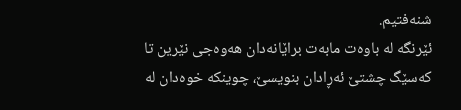شنەفتیم.
ئێرنگه له باوەت مابەت براێانەدان هەوەجی نێرین تا کەسێگ چشتێ ئەڕادان بنویسێ، چوینکه خوەدان له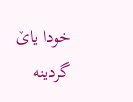خودا یاێ گردینه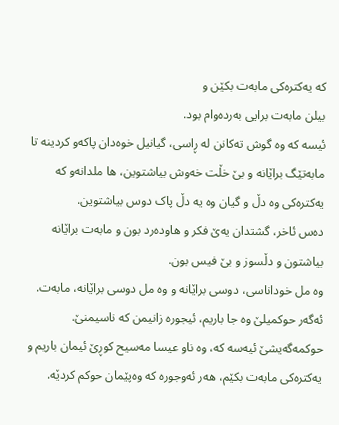که یەکترەکی مابەت بکێن و
بیلن مابەت برایی بەردەوام بود.
ئیسه که وه گوش تەکانن له ڕاسی، گیانیل خوەدان پاکەو کردينه تا مابەتێگ براێانه و بێ خڵت خەوش بیاشتوین، ها ملدانەو که یەکترەکی وه دڵ و گیان وه یە دڵ پاک دوس بیاشتوین.
دەس ئاخر، گشتدان یەێ فکر و هاودەرد بون و مابەت براێانه بیاشتون و دڵسوز و بێ فیس بون.
وه مل خوداناسی، دوسی براێانه و وه مل دوسی براێانه، مابەت.
ئەگەر حوکمیلێ وه جا باریم، ئیجوره زانیمن که ناسیمنێ.
حوکمەگەیشێ ئیەسه که، وه ناو عیسا مەسیح کوڕێ ئیمان باریم و یەکترەکی مابەت بکێم، هەر ئەوجورە که وەپێمان حوکم کردێه.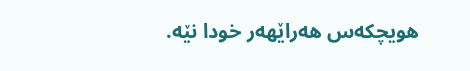هویچکەس هەراێهەر خودا نێه.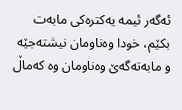ئەگەر ئیمه یەکترەکی مابەت بکێم، خودا وەناومان نیشتەجێه و مابەتەگەێ وەناومان وه کەماڵ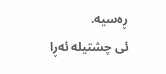ڕەسیه.
ئی چشتیله ئەڕا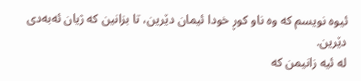ئیوه نویسم که وه ناو کوڕ خودا ئیمان دێرین، تا بزانین که ژیان ئەبەدی دێرین.
له ئیه زانیمن که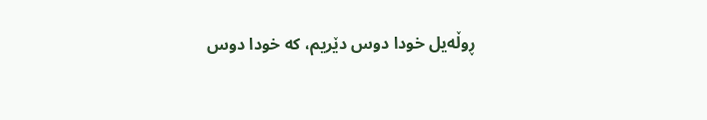ڕوڵەیل خودا دوس دێریم، که خودا دوس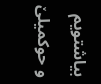بیاشتویم و حوکمیلێ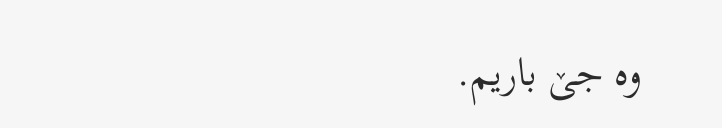وه جێ باریم.